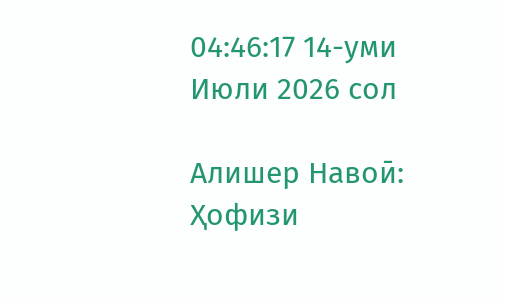04:46:17 14-уми Июли 2026 сол

Алишер Навоӣ: Ҳофизи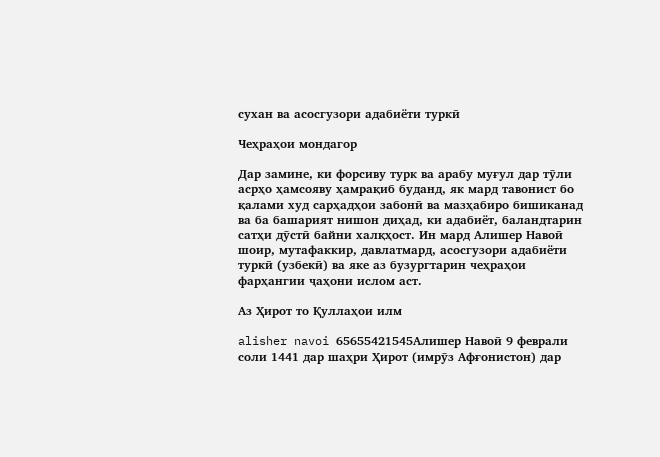сухан ва асосгузори адабиёти туркӣ

Чеҳраҳои мондагор

Дар замине, ки форсиву турк ва арабу муғул дар тӯли асрҳо ҳамсояву ҳамрақиб буданд, як мард тавонист бо қалами худ сарҳадҳои забонӣ ва мазҳабиро бишиканад ва ба башарият нишон диҳад, ки адабиёт, баландтарин сатҳи дӯстӣ байни халқҳост. Ин мард Алишер Навоӣ шоир, мутафаккир, давлатмард, асосгузори адабиёти туркӣ (узбекӣ) ва яке аз бузургтарин чеҳраҳои фарҳангии ҷаҳони ислом аст.

Аз Ҳирот то Қуллаҳои илм

alisher navoi 65655421545Алишер Навоӣ 9 феврали соли 1441 дар шаҳри Ҳирот (имрӯз Афғонистон) дар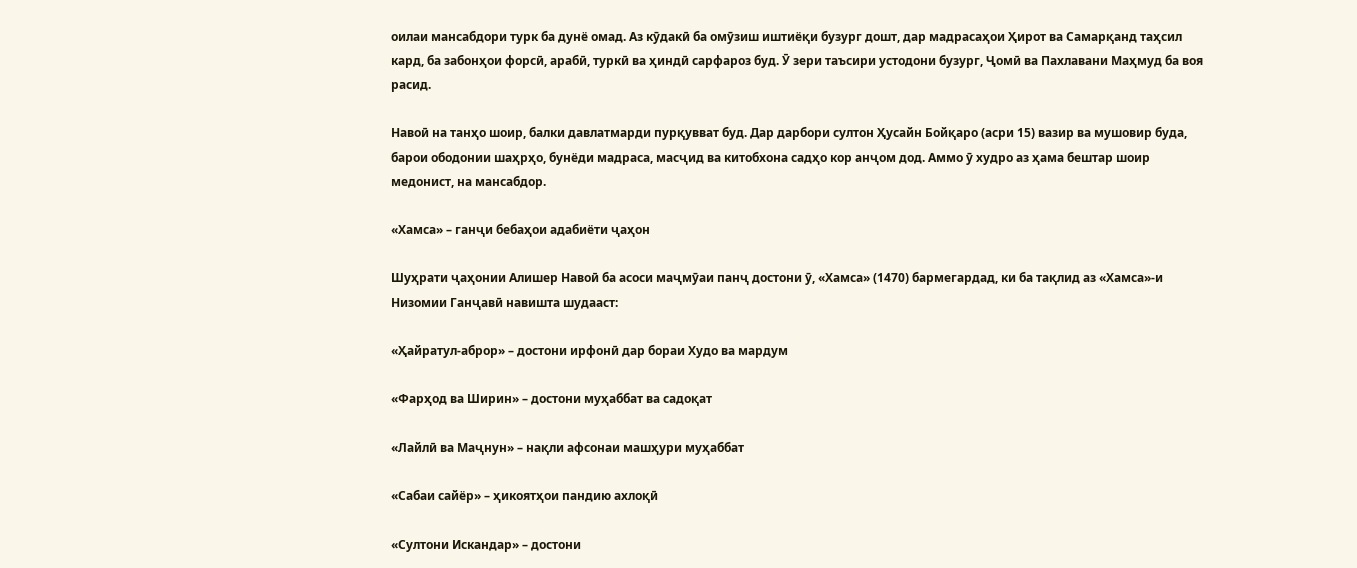оилаи мансабдори турк ба дунё омад. Аз кӯдакӣ ба омӯзиш иштиёқи бузург дошт, дар мадрасаҳои Ҳирот ва Самарқанд таҳсил кард, ба забонҳои форсӣ, арабӣ, туркӣ ва ҳиндӣ сарфароз буд. Ӯ зери таъсири устодони бузург, Ҷомӣ ва Пахлавани Маҳмуд ба воя расид.

Навоӣ на танҳо шоир, балки давлатмарди пурқувват буд. Дар дарбори султон Ҳусайн Бойқаро (асри 15) вазир ва мушовир буда, барои ободонии шаҳрҳо, бунёди мадраса, масҷид ва китобхона садҳо кор анҷом дод. Аммо ӯ худро аз ҳама бештар шоир медонист, на мансабдор.

«Хамса» – ганҷи бебаҳои адабиёти ҷаҳон

Шуҳрати ҷаҳонии Алишер Навоӣ ба асоси маҷмӯаи панҷ достони ӯ, «Хамса» (1470) бармегардад, ки ба тақлид аз «Хамса»-и Низомии Ганҷавӣ навишта шудааст:

«Ҳайратул-аброр» – достони ирфонӣ дар бораи Худо ва мардум

«Фарҳод ва Ширин» – достони муҳаббат ва садоқат

«Лайлӣ ва Маҷнун» – нақли афсонаи машҳури муҳаббат

«Сабаи сайёр» – ҳикоятҳои пандию ахлоқӣ

«Султони Искандар» – достони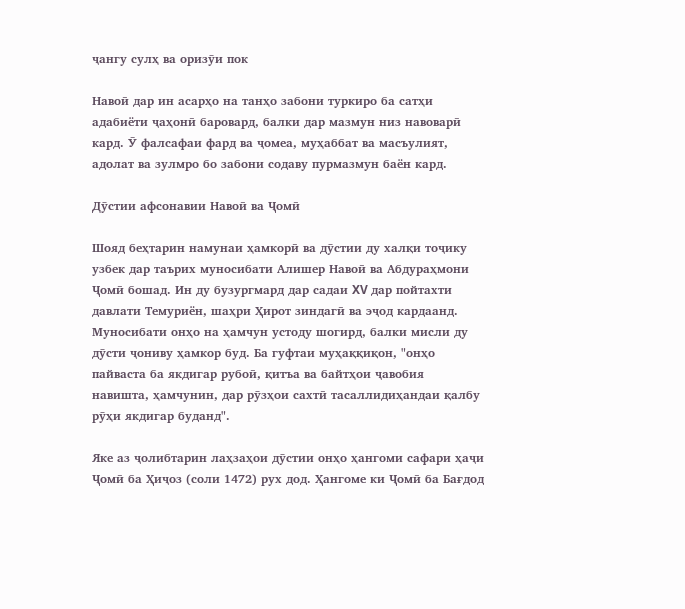ҷангу сулҳ ва оризӯи пок

Навоӣ дар ин асарҳо на танҳо забони туркиро ба сатҳи адабиёти ҷаҳонӣ баровард, балки дар мазмун низ навоварӣ кард. Ӯ фалсафаи фард ва ҷомеа, муҳаббат ва масъулият, адолат ва зулмро бо забони содаву пурмазмун баён кард.

Дӯстии афсонавии Навоӣ ва Ҷомӣ

Шояд беҳтарин намунаи ҳамкорӣ ва дӯстии ду халқи тоҷику узбек дар таърих муносибати Алишер Навоӣ ва Абдураҳмони Ҷомӣ бошад. Ин ду бузургмард дар садаи XV дар пойтахти давлати Темуриён, шаҳри Ҳирот зиндагӣ ва эҷод кардаанд. Муносибати онҳо на ҳамчун устоду шогирд, балки мисли ду дӯсти ҷониву ҳамкор буд. Ба гуфтаи муҳаққиқон, "онҳо пайваста ба якдигар рубоӣ, қитъа ва байтҳои ҷавобия навишта, ҳамчунин, дар рӯзҳои сахтӣ тасаллидиҳандаи қалбу рӯҳи якдигар буданд".

Яке аз ҷолибтарин лаҳзаҳои дӯстии онҳо ҳангоми сафари ҳаҷи Ҷомӣ ба Ҳиҷоз (соли 1472) рух дод. Ҳангоме ки Ҷомӣ ба Бағдод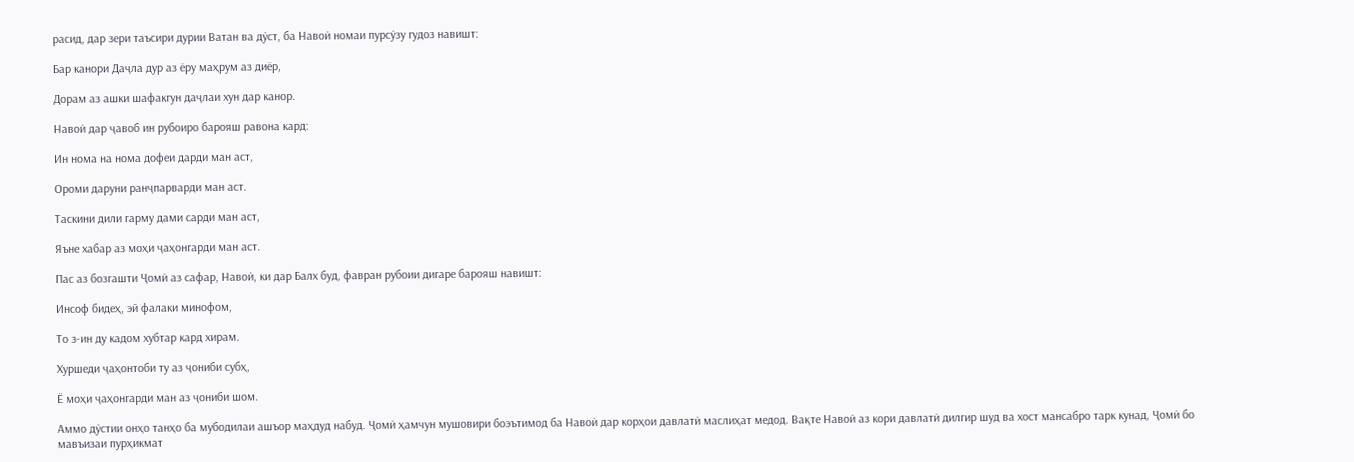расид, дар зери таъсири дурии Ватан ва дӯст, ба Навоӣ номаи пурсӯзу гудоз навишт:

Бар канори Даҷла дур аз ёру маҳрум аз диёр,

Дорам аз ашки шафакгун даҷлаи хун дар канор.

Навоӣ дар ҷавоб ин рубоиро барояш равона кард:

Ин нома на нома дофеи дарди ман аст,

Ороми даруни ранҷпарварди ман аст.

Таскини дили гарму дами сарди ман аст,

Яъне хабар аз моҳи ҷаҳонгарди ман аст.

Пас аз бозгашти Ҷомӣ аз сафар, Навоӣ, ки дар Балх буд, фавран рубоии дигаре барояш навишт:

Инсоф бидеҳ, эй фалаки минофом,

То з-ин ду кадом хубтар кард хирам.

Хуршеди ҷаҳонтоби ту аз ҷониби субҳ,

Ё моҳи ҷаҳонгарди ман аз ҷониби шом.

Аммо дӯстии онҳо танҳо ба мубодилаи ашъор маҳдуд набуд. Ҷомӣ ҳамчун мушовири боэътимод ба Навоӣ дар корҳои давлатӣ маслиҳат медод. Вақте Навоӣ аз кори давлатӣ дилгир шуд ва хост мансабро тарк кунад, Ҷомӣ бо мавъизаи пурҳикмат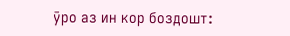ӯро аз ин кор боздошт: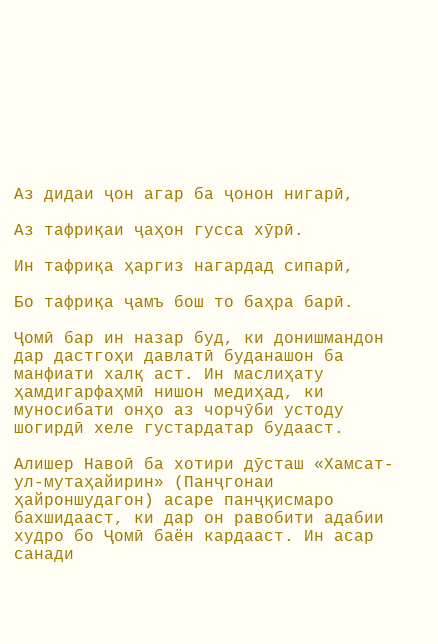Аз дидаи ҷон агар ба ҷонон нигарӣ,

Аз тафриқаи ҷаҳон гусса хӯрӣ.

Ин тафриқа ҳаргиз нагардад сипарӣ,

Бо тафриқа ҷамъ бош то баҳра барӣ.

Ҷомӣ бар ин назар буд, ки донишмандон дар дастгоҳи давлатӣ буданашон ба манфиати халқ аст. Ин маслиҳату ҳамдигарфаҳмӣ нишон медиҳад, ки муносибати онҳо аз чорчӯби устоду шогирдӣ хеле густардатар будааст.

Алишер Навоӣ ба хотири дӯсташ «Хамсат-ул-мутаҳайирин» (Панҷгонаи ҳайроншудагон) асаре панҷқисмаро бахшидааст, ки дар он равобити адабии худро бо Ҷомӣ баён кардааст. Ин асар санади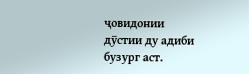ҷовидонии дӯстии ду адиби бузург аст.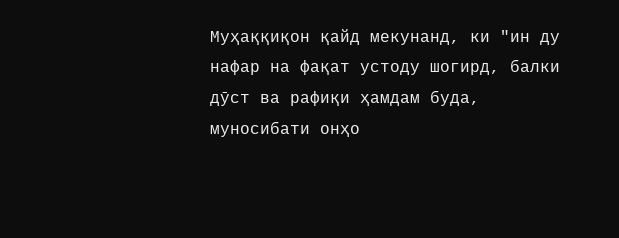Муҳаққиқон қайд мекунанд, ки "ин ду нафар на фақат устоду шогирд, балки дӯст ва рафиқи ҳамдам буда, муносибати онҳо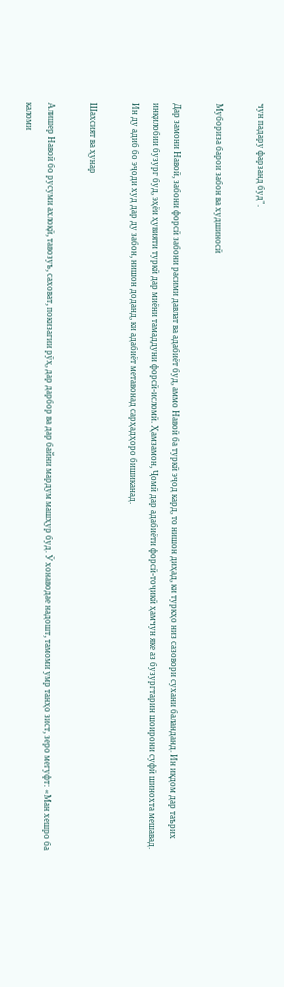чун падару фарзанд буд".

Мубориза барои забон ва худшиносӣ

Дар замони Навоӣ, забони форсӣ забони расими давлат ва адабиёт буд, аммо Навоӣ ба туркӣ эҷод кард, то нишон диҳад, ки туркҳо низ сазовори сухани баланданд. Ин иқдом дар таърих инқилобии бузург буд, эҳёи ҳувияти туркӣ дар миёни тамаддуни форсӣ-исломӣ. Ҳамзамон, Ҷомӣ дар адабиёти форсӣ-тоҷикӣ ҳамчун яке аз бузургтарин шоирони суфӣ шинохта мешавад. Ин ду адиб бо эҷоди худ дар ду забон, нишон доданд, ки адабиёт метавонад сарҳадҳоро бишиканад.

Шахсият ва ҳунар

Алишер Навоӣ бо русуми ахлоқӣ, тавозуъ, саховат, покизагии рӯҳ, дар дарбор ва дар байни мардум машҳур буд. Ӯ хонаводае надошт, тамоми умр танҳо зист, зеро мегуфт: «Ман хешро ба каломи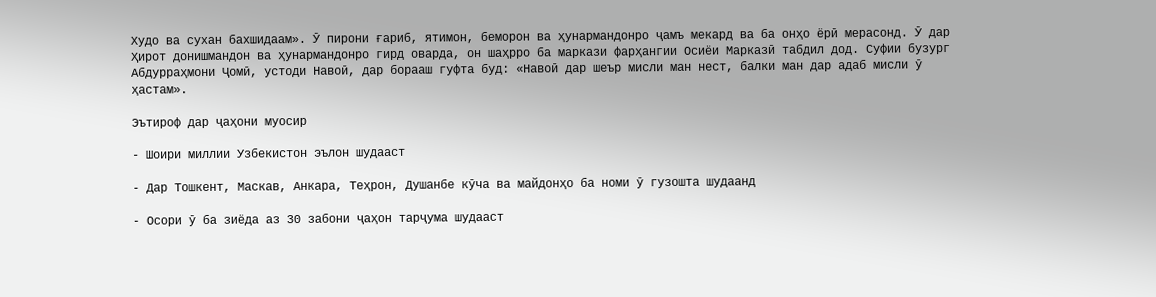Худо ва сухан бахшидаам». Ӯ пирони ғариб, ятимон, беморон ва ҳунармандонро ҷамъ мекард ва ба онҳо ёрӣ мерасонд. Ӯ дар Ҳирот донишмандон ва ҳунармандонро гирд оварда, он шаҳрро ба маркази фарҳангии Осиёи Марказӣ табдил дод. Суфии бузург Абдурраҳмони Ҷомӣ, устоди Навоӣ, дар борааш гуфта буд: «Навоӣ дар шеър мисли ман нест, балки ман дар адаб мисли ӯ ҳастам».

Эътироф дар ҷаҳони муосир

- Шоири миллии Узбекистон эълон шудааст

- Дар Тошкент, Маскав, Анкара, Теҳрон, Душанбе кӯча ва майдонҳо ба номи ӯ гузошта шудаанд

- Осори ӯ ба зиёда аз 30 забони ҷаҳон тарҷума шудааст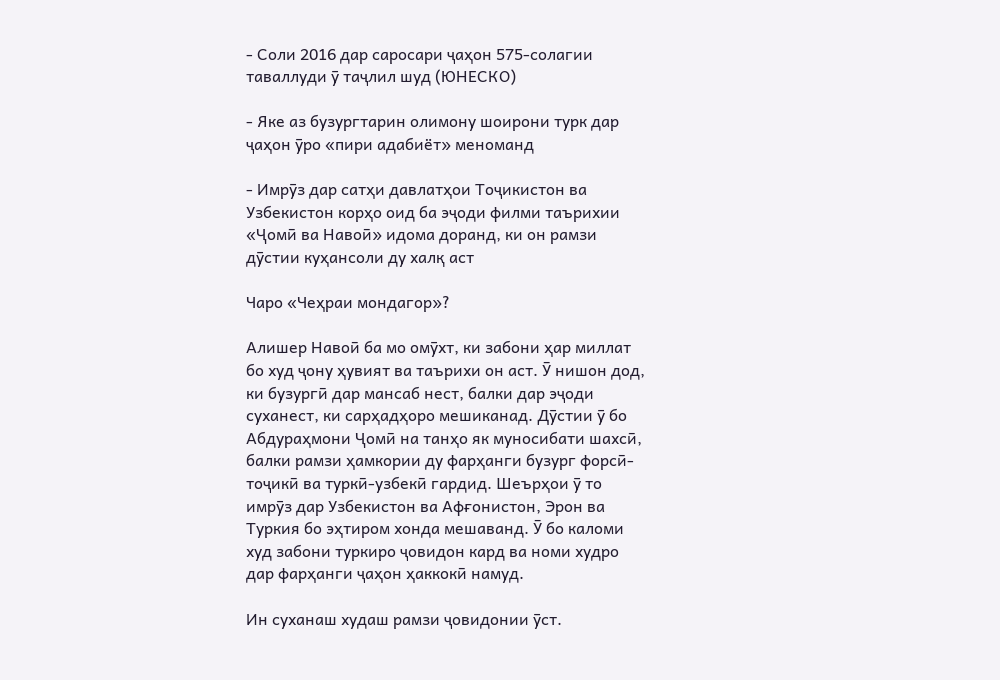- Соли 2016 дар саросари ҷаҳон 575-солагии таваллуди ӯ таҷлил шуд (ЮНЕСКО)

- Яке аз бузургтарин олимону шоирони турк дар ҷаҳон ӯро «пири адабиёт» меноманд

- Имрӯз дар сатҳи давлатҳои Тоҷикистон ва Узбекистон корҳо оид ба эҷоди филми таърихии «Ҷомӣ ва Навоӣ» идома доранд, ки он рамзи дӯстии куҳансоли ду халқ аст

Чаро «Чеҳраи мондагор»?

Алишер Навоӣ ба мо омӯхт, ки забони ҳар миллат бо худ ҷону ҳувият ва таърихи он аст. Ӯ нишон дод, ки бузургӣ дар мансаб нест, балки дар эҷоди суханест, ки сарҳадҳоро мешиканад. Дӯстии ӯ бо Абдураҳмони Ҷомӣ на танҳо як муносибати шахсӣ, балки рамзи ҳамкории ду фарҳанги бузург форсӣ-тоҷикӣ ва туркӣ-узбекӣ гардид. Шеърҳои ӯ то имрӯз дар Узбекистон ва Афғонистон, Эрон ва Туркия бо эҳтиром хонда мешаванд. Ӯ бо каломи худ забони туркиро ҷовидон кард ва номи худро дар фарҳанги ҷаҳон ҳаккокӣ намуд.

Ин суханаш худаш рамзи ҷовидонии ӯст.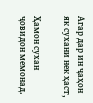Агар дар ин ҷаҳон як сухани нек ҳаст,

Ҳамон сухан ҷовидон мемонад.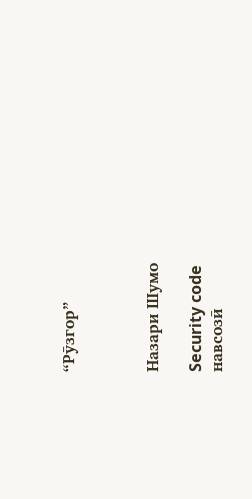“Рӯзгор”



Назари Шумо

Security code
навсозӣ